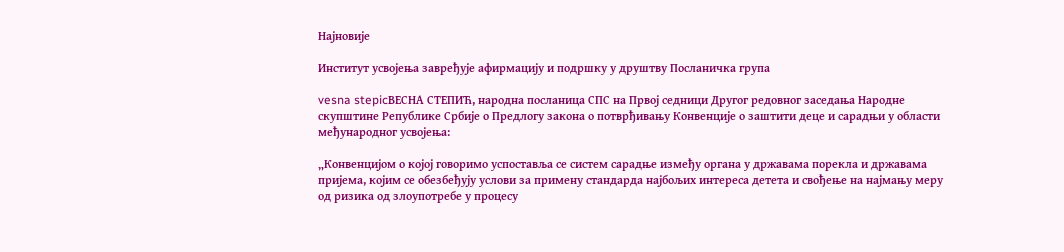Најновије

Институт усвојења завређује афирмацију и подршку у друштву Посланичка група

vesna stepicВЕСНА СТЕПИЋ, народна посланица СПС на Првој седници Другог редовног заседања Народне скупштине Републике Србије о Предлогу закона о потврђивању Конвенције о заштити деце и сарадњи у области међународног усвојења:

„Конвенцијом о којој говоримо успоставља се систем сарадње између органа у државама порекла и државама пријема, којим се обезбеђују услови за примену стандарда најбољих интереса детета и свођење на најмању меру од ризика од злоупотребе у процесу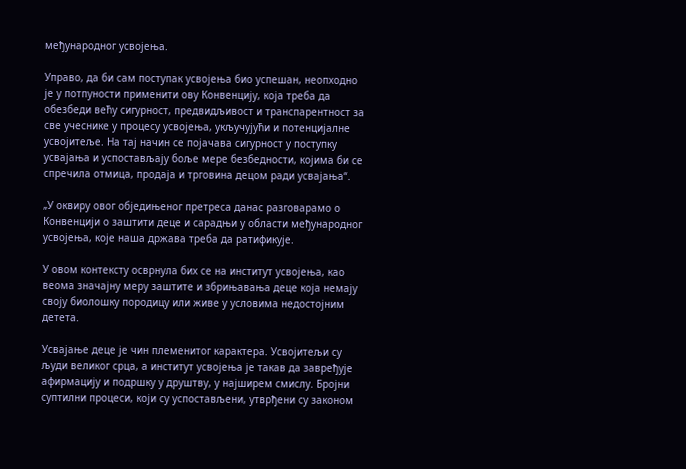међународног усвојења.

Управо, да би сам поступак усвојења био успешан, неопходно је у потпуности применити ову Конвенцију, која треба да обезбеди већу сигурност, предвидљивост и транспарентност за све учеснике у процесу усвојења, укључујући и потенцијалне усвојитеље. На тај начин се појачава сигурност у поступку усвајања и успостављају боље мере безбедности, којима би се спречила отмица, продаја и трговина децом ради усвајања“.

„У оквиру овог обједињеног претреса данас разговарамо о Конвенцији о заштити деце и сарадњи у области међународног усвојења, које наша држава треба да ратификује.

У овом контексту осврнула бих се на институт усвојења, као веома значајну меру заштите и збрињавања деце која немају своју биолошку породицу или живе у условима недостојним детета.

Усвајање деце је чин племенитог карактера. Усвојитељи су људи великог срца, а институт усвојења је такав да завређује афирмацију и подршку у друштву, у најширем смислу. Бројни суптилни процеси, који су успостављени, утврђени су законом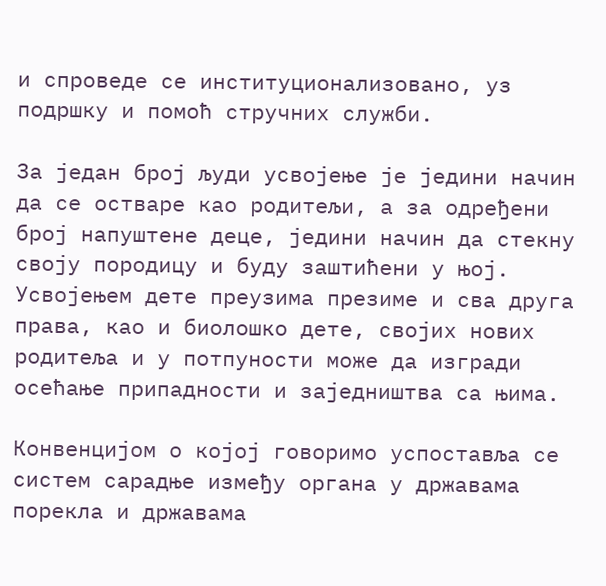и спроведе се институционализовано, уз подршку и помоћ стручних служби.

За један број људи усвојење је једини начин да се остваре као родитељи, а за одређени број напуштене деце, једини начин да стекну своју породицу и буду заштићени у њој. Усвојењем дете преузима презиме и сва друга права, као и биолошко дете, својих нових родитеља и у потпуности може да изгради осећање припадности и заједништва са њима.

Конвенцијом о којој говоримо успоставља се систем сарадње између органа у државама порекла и државама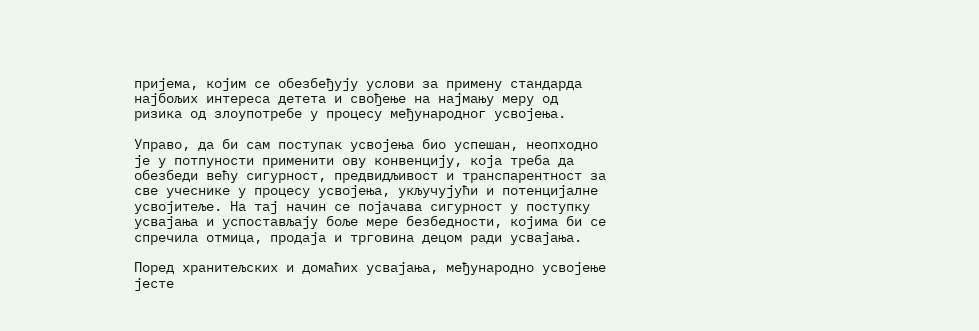пријема, којим се обезбеђују услови за примену стандарда најбољих интереса детета и свођење на најмању меру од ризика од злоупотребе у процесу међународног усвојења.

Управо, да би сам поступак усвојења био успешан, неопходно је у потпуности применити ову конвенцију, која треба да обезбеди већу сигурност, предвидљивост и транспарентност за све учеснике у процесу усвојења, укључујући и потенцијалне усвојитеље. На тај начин се појачава сигурност у поступку усвајања и успостављају боље мере безбедности, којима би се спречила отмица, продаја и трговина децом ради усвајања.

Поред хранитељских и домаћих усвајања, међународно усвојење јесте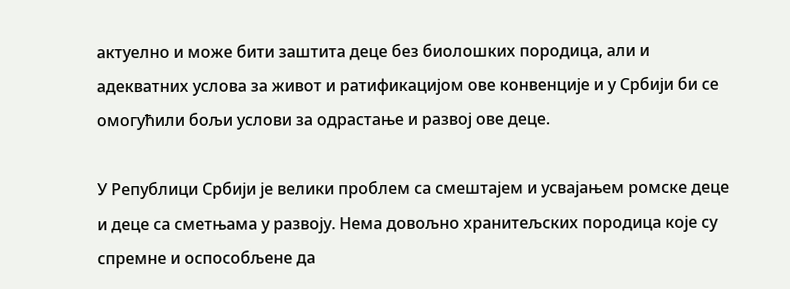актуелно и може бити заштита деце без биолошких породица, али и адекватних услова за живот и ратификацијом ове конвенције и у Србији би се омогућили бољи услови за одрастање и развој ове деце.

У Републици Србији је велики проблем са смештајем и усвајањем ромске деце и деце са сметњама у развоју. Нема довољно хранитељских породица које су спремне и оспособљене да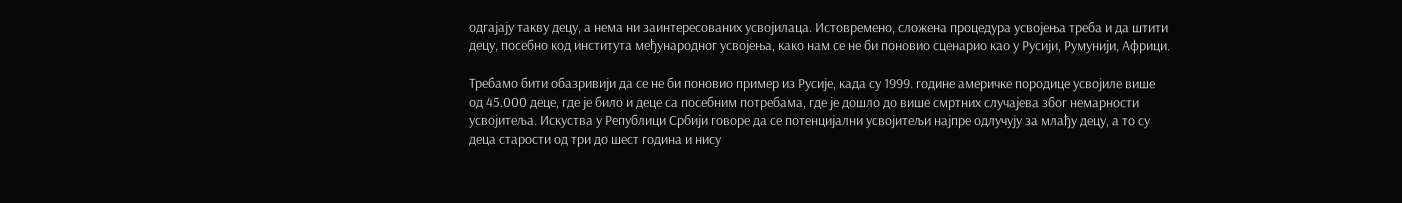одгајају такву децу, а нема ни заинтересованих усвојилаца. Истовремено, сложена процедура усвојења треба и да штити децу, посебно код института међународног усвојења, како нам се не би поновио сценарио као у Русији, Румунији, Африци.

Требамо бити обазривији да се не би поновио пример из Русије, када су 1999. године америчке породице усвојиле више од 45.000 деце, где је било и деце са посебним потребама, где је дошло до више смртних случајева због немарности усвојитеља. Искуства у Републици Србији говоре да се потенцијални усвојитељи најпре одлучују за млађу децу, а то су деца старости од три до шест година и нису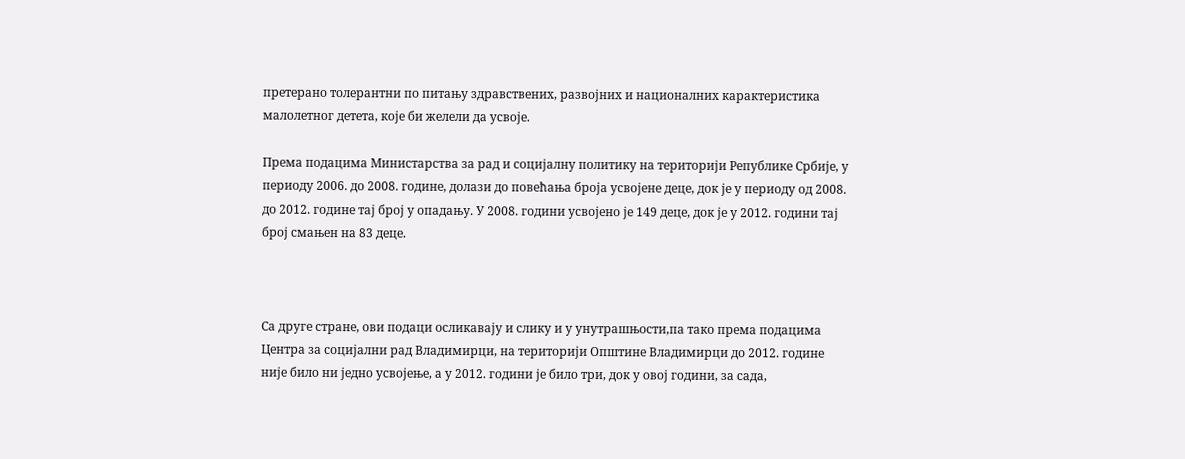претерано толерантни по питању здравствених, развојних и националних карактеристика малолетног детета, које би желели да усвоје.

Према подацима Министарства за рад и социјалну политику на територији Републике Србије, у периоду 2006. до 2008. године, долази до повећања броја усвојене деце, док је у периоду од 2008. до 2012. године тај број у опадању. У 2008. години усвојено је 149 деце, док је у 2012. години тај број смањен на 83 деце.



Са друге стране, ови подаци осликавају и слику и у унутрашњости,па тако према подацима Центра за социјални рад Владимирци, на територији Општине Владимирци до 2012. године није било ни једно усвојење, а у 2012. години је било три, док у овој години, за сада,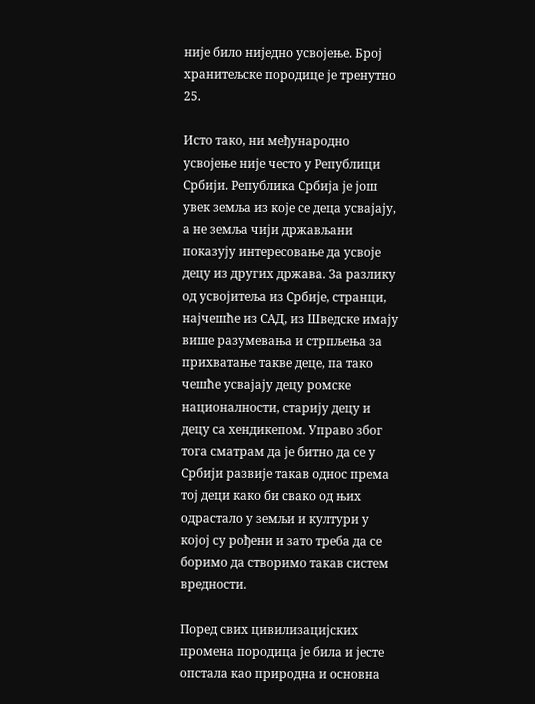није било ниједно усвојење. Број хранитељске породице је тренутно 25.

Исто тако, ни међународно усвојење није често у Републици Србији. Република Србија је још увек земља из које се деца усвајају, а не земља чији држављани показују интересовање да усвоје децу из других држава. За разлику од усвојитеља из Србије, странци, најчешће из САД, из Шведске имају више разумевања и стрпљења за прихватање такве деце, па тако чешће усвајају децу ромске националности, старију децу и децу са хендикепом. Управо због тога сматрам да је битно да се у Србији развије такав однос према тој деци како би свако од њих одрастало у земљи и култури у којој су рођени и зато треба да се боримо да створимо такав систем вредности.

Поред свих цивилизацијских промена породица је била и јесте опстала као природна и основна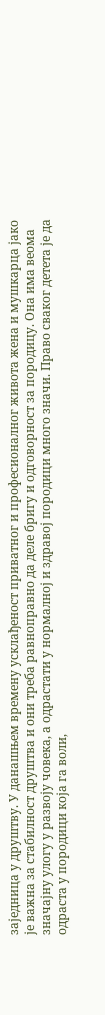заједница у друштву. У данашњем времену усклађеност приватног и професионалног живота жена и мушкарца јако је важна за стабилност друштва и они треба равноправно да деле бригу и одговорност за породицу. Она има веома значајну улогу у развоју човека, а одрастати у нормалној и здравој породици много значи. Право сваког детета је да одраста у породици која га воли,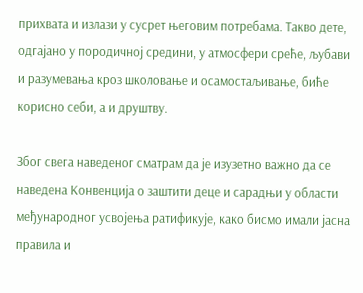прихвата и излази у сусрет његовим потребама. Такво дете, одгајано у породичној средини, у атмосфери среће, љубави и разумевања кроз школовање и осамостаљивање, биће корисно себи, а и друштву.

Због свега наведеног сматрам да је изузетно важно да се наведена Конвенција о заштити деце и сарадњи у области међународног усвојења ратификује, како бисмо имали јасна правила и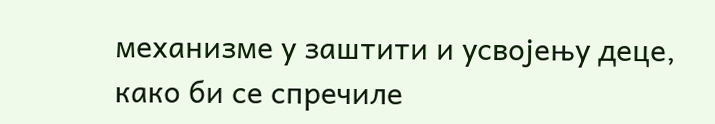механизме у заштити и усвојењу деце, како би се спречиле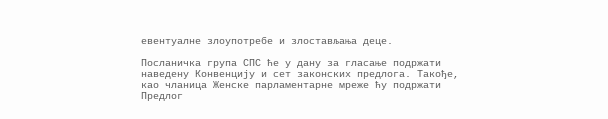евентуалне злоупотребе и злостављања деце.

Посланичка група СПС ће у дану за гласање подржати наведену Конвенцију и сет законских предлога. Такође, као чланица Женске парламентарне мреже ћу подржати Предлог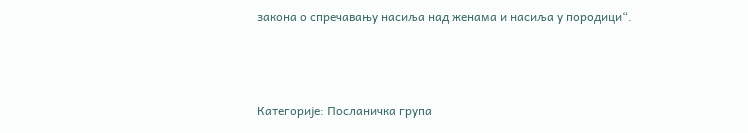закона о спречавању насиља над женама и насиља у породици“.



Категорије: Посланичка група